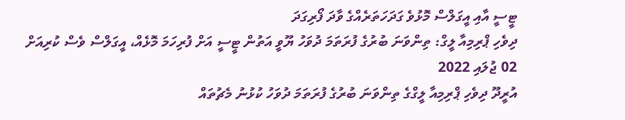ޓީސީ އާއި އީގަލްސް މޮޅުވެ ގަދަހަތަރެއްގެ ވާދަ ފޯރިގަދަ
ދިވެހި ޕްރިމިއާ ލީގް: ތިންވަނަ ބުރުގެ ފުރަތަމަ ދުވަހު ޔޫވީ އަތުން ޓީސީ އަށް ފުރިހަމަ މޮޅެއް، އީގަލްސް ވެސް ކުރިއަށް
02 ޖުލައި 2022
އުރީދޫ ދިވެހި ޕްރިމިއާ ލީގްގެ ތިންވަނަ ބުރުގެ ފުރަތަމަ ދުވަހު ކުޅުނު މެޗުތައް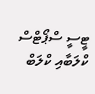ޓީސީ ސްޕޯޓްސް ކްލަބާއި ކްލަބް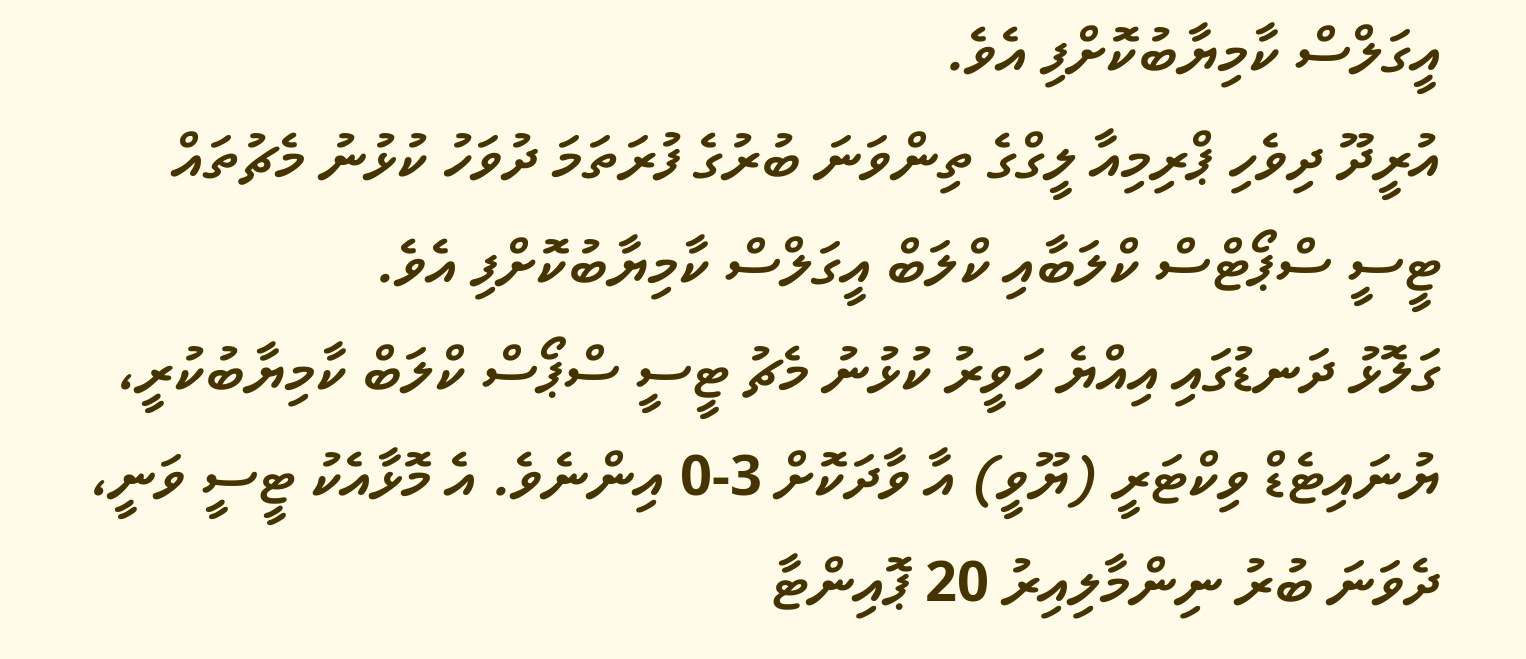އީގަލްސް ކާމިޔާބުކޮށްފި އެވެ.
އުރީދޫ ދިވެހި ޕްރިމިއާ ލީގްގެ ތިންވަނަ ބުރުގެ ފުރަތަމަ ދުވަހު ކުޅުނު މެޗުތައް ޓީސީ ސްޕޯޓްސް ކްލަބާއި ކްލަބް އީގަލްސް ކާމިޔާބުކޮށްފި އެވެ.
ގަލޮޅު ދަނޑުގައި އިއްޔެ ހަވީރު ކުޅުނު މެޗު ޓީސީ ސްޕޯސް ކްލަބް ކާމިޔާބުކުރީ، ޔުނައިޓެޑް ވިކްޓަރީ (ޔޫވީ) އާ ވާދަކޮށް 3-0 އިންނެވެ. އެ މޮޅާއެކު ޓީސީ ވަނީ، ދެވަނަ ބުރު ނިންމާލިއިރު 20 ޕޮއިންޓާ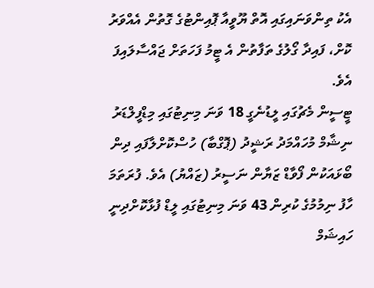އެކު ތިންވަނައިގައި އޮތް ޔޫވީއާ ޕޮއިންޓުގެ ގޮތުން އެއްވަރު ކޮށް، ފައިދާ ގޯލުގެ ތަފާތުން އެ ޓީމު ފަހަތަށް ޖައްސާލައިފަ އެވެ.
ޓީސީން މެޗުގައި ލީޑުނެގީ 18 ވަނަ މިނިޓުގައި މިޑްފީލްޑަރު ނިޝާމް މުހައްމަދު ރަޝީދު (ޕޮގްބާ) ހުސްކޮށްލާފައި ދިން ބޯޅައަކުން ފޯވާޑް ޒަޔާން ނަސީރު (ޒައްޔު) އެވެ. ފުރަތަމަ ހާފު ނިމުމުގެ ކުރިން 43 ވަނަ މިނިޓުގައި ލީޑް ފުޅާކޮށްދިނީ ހައިޝަމް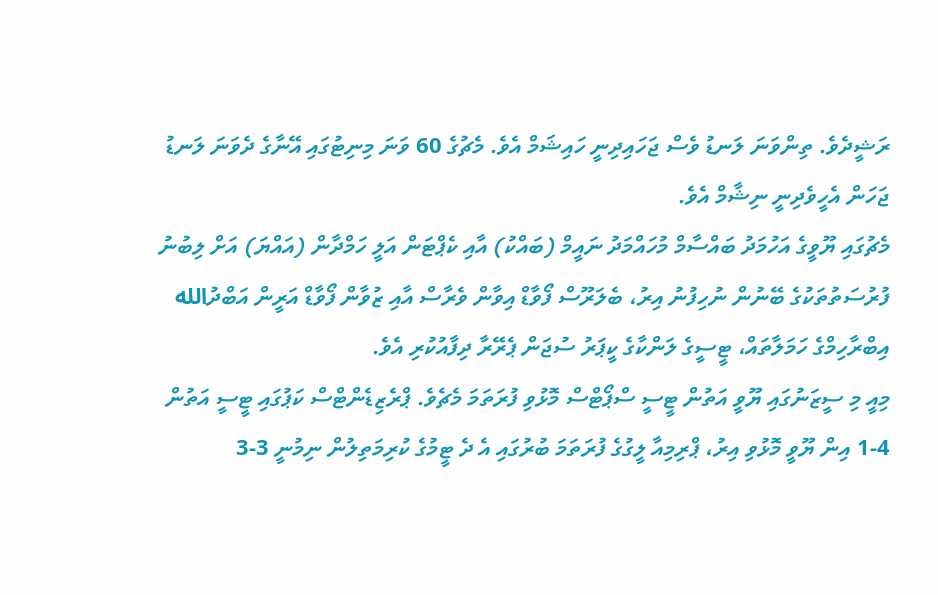ރަޝީދެވެ. ތިންވަނަ ލަނޑު ވެސް ޖަހައިދިނީ ހައިޝަމް އެވެ. މެޗުގެ 60 ވަނަ މިނިޓުގައި އޭނާގެ ދެވަނަ ލަނޑު ޖަހަން އެހީވެދިނީ ނިޝާމް އެވެ.
މެޗުގައި ޔޫވީގެ އަހުމަދު ބައްސާމް މުހައްމަދު ނައީމް (ބައްކު) އާއި ކެޕްޓަން އަލީ ހަމްދާން (އައްޔަ) އަށް ލިބުނު ފުރުސަތުތަކުގެ ބޭނުން ނުހިފުނު އިރު، ބެލަރޫސް ފޯވާޑް އިވާން ވެރާސް އާއި ޒުވާން ފޯވާޑް އަރީން އަބްދުالله އިބްރާހިމްގެ ހަމަލާތައް، ޓީސީގެ ލަންކާގެ ކީޕަރު ސުޖަން ޕެރޭރާ ދިފާއުކުރި އެވެ.
މިއީ މި ސީޒަނުގައި ޔޫވީ އަތުން ޓީސީ ސްޕޯޓްސް މޮޅުވި ފުރަތަމަ މެޗެވެ. ޕްރެޒިޑެންޓްސް ކަޕުގައި ޓީސީ އަތުން 4-1 އިން ޔޫވީ މޮޅުވި އިރު، ޕްރިމިއާ ލީގުގެ ފުރަތަމަ ބުރުގައި އެ ދެ ޓީމުގެ ކުރިމަތިލުން ނިމުނީ 3-3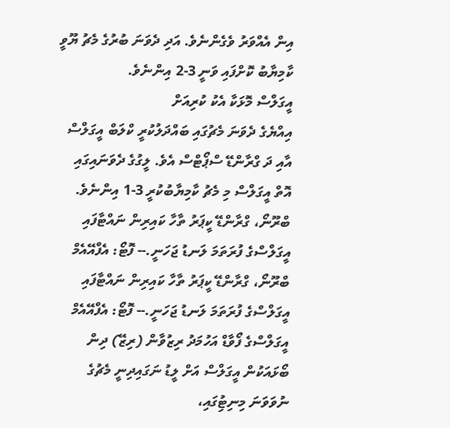އިން އެއްވަރު ވެގެންނެވެ. އަދި ދެވަނަ ބުރުގެ މެޗު ޔޫވީ ކާމިޔާބު ކޮށްފައި ވަނީ 3-2 އިންނެވެ.
އީގަލްސް މޮޅަކާ އެކު ކުރިއަށް
އިއްޔެގެ ދެވަނަ މެޗުގައި ބައްދަލުކުރީ ކްލަބް އީގަލްސް އާއި ދަ ގްރާންޑޭ ސްޕޯޓްސް އެވެ. ލީގުގެ ދެވަނައިގައި އޮތް އީގަލްސް މި މެޗު ކާމިޔާބުކުރީ 3-1 އިންނެވެ.
ބްރޫނޯ، ގްރާންޑޭ ކީޕަރު ތާހާ ކައިރިން ނައްޓާފައި އީގަލްސްގެ ފުރަތަމަ ލަނޑު ޖަހަނީ.-- ފޮޓޯ: އެފްއޭއެމް
ބްރޫނޯ، ގްރާންޑޭ ކީޕަރު ތާހާ ކައިރިން ނައްޓާފައި އީގަލްސްގެ ފުރަތަމަ ލަނޑު ޖަހަނީ.-- ފޮޓޯ: އެފްއޭއެމް
އީގަލްސްގެ ފޯވާޑް އަހުމަދު ރިޒުވާން (ރިޒޭ) ދިން ބޯޅައަކުން އީގަލްސް އަށް ލީޑު ނަގައިދިނީ މެޗުގެ ނުވަވަނަ މިނިޓުިގައި،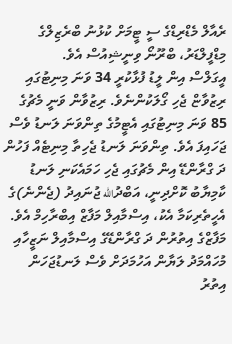ރެއާލް މެޑްރިޑްގެ ސީ ޓީމަށް ކުޅުނު ބްރެޒިލްގެ މިޑްފީލްޑަރު، ބްރޫނޯ ވިނީޝިއުސް އެވެ.
އީގަލްސް އިން ލީޑު ފުޅާކުރީ 34 ވަނަ މިނިޓުގައި ރިޒުވާޏް ޖެހި ގޯލަކުންނެވެ. ރިޒުވާން ވަނީ މެޗުގެ 85 ވަނަ މިނިޓުގައި އެޓީމުގެ ތިންވަނަ ލަނޑު ވެސް ޖަހައިފަ އެވެ. ތިންވަނަ ލަނޑު ޖެހިތާ މިނިޓެއް ފަހުން ދަ ގްރާންޑޭ އިން މެޗުގައި ޖެހި ހަމައެކަނި ލަނޑު ކާމިޔާބު ކޮށްދިނީ، އަބްދުالله ޖުނައިދު (ޖެންނެ)ގެ އެހީތެރިކަމާ އެކު، އިސްމާއިލް މަފާޒް އިބްރާހިމް އެވެ.
މަފާޒްގެ އިތުރުން ދަ ގްރާންޑޭގެ އިސްމާއިލް ނަޒީހާއި މުހައްމަދު ލަޔާން އަހުމަދަށް ވެސް ލަނޑުޖަހަން އިތުރު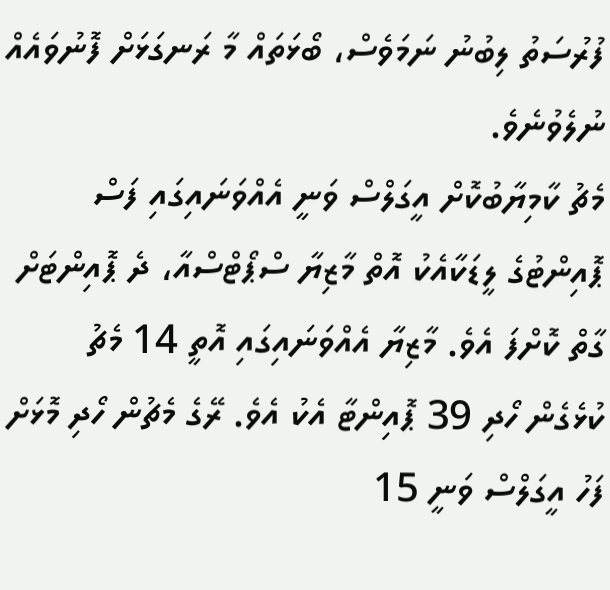ފުރުސަތު ލިބުނު ނަމަވެސް، ބޯޅަތައް މާ ރަނގަޅަށް ފޮނުވައެއް ނުލެވުނެވެ.
މެޗު ކާމިޔާބުކޮށް އީގަލްސް ވަނީ އެއްވަނައިގައި ފަސް ޕޮއިންޓުގެ ލީޑަކާއެކު އޮތް މާޒިޔާ ސްޕޯޓްސްއާ، ދެ ޕޮއިންޓަށް ގާތް ކޮށްފަ އެވެ. މާޒިޔާ އެއްވަނައިގައި އޮތީ 14 މެޗު ކުޅެގެން ހޯދި 39 ޕޮއިންޓާ އެކު އެވެ. ރޭގެ މެޗުން ހޯދި މޮޅަށް ފަހު އީގަލްސް ވަނީ 15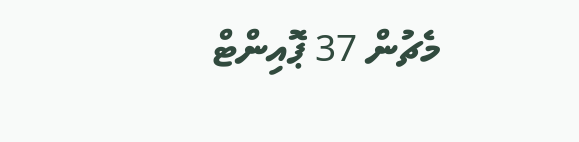މެޗުން 37 ޕޮއިންޓް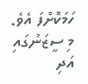ހަމަކޮށްފަ އެވެ.
މި ސީޒަނުގައި އަދި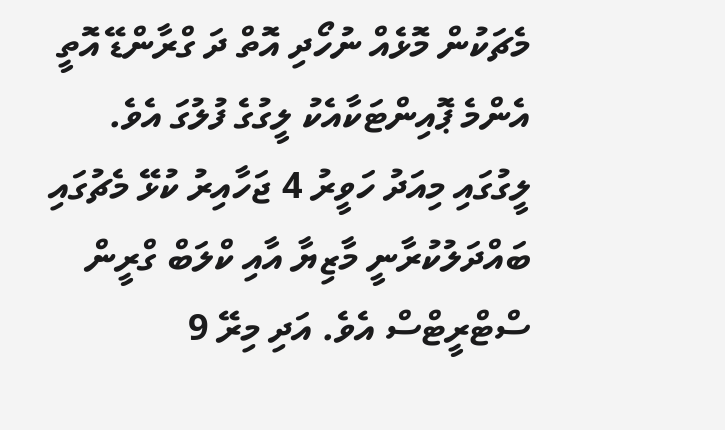މެޗަކުން މޮޅެއް ނުހޯދި އޮތް ދަ ގްރާންޑޭ އޮތީ އެންމެ ޕޮއިންޓަކާއެކު ލީގުގެ ފުލުގަ އެވެ.
ލީގުގައި މިއަދު ހަވީރު 4 ޖަހާއިރު ކުޅޭ މެޗުގައި ބައްދަލުކުރާނީ މާޒިޔާ އާއި ކްލަބް ގްރީން ސްޓްރީޓްސް އެވެ. އަދި މިރޭ 9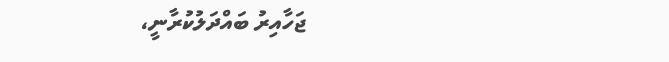ޖަހާއިރު ބައްދަލުކުރާނީ،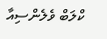ކްލަބް ވެލެންސިއާ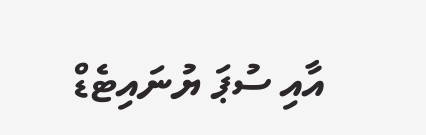އާއި ސުޕަ ޔުނައިޓެޑް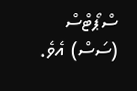ސްޕޯޓްސް (ސަސް) އެވެ.